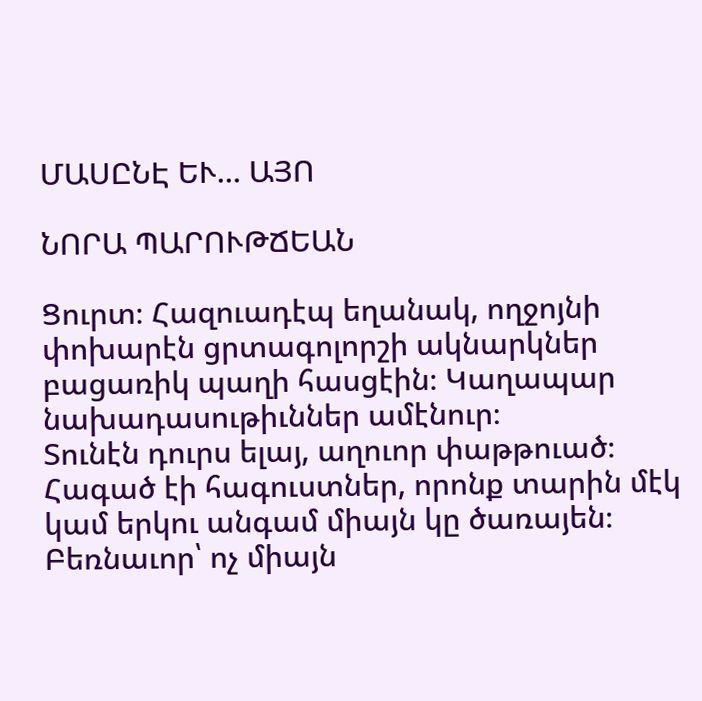ՄԱՍԸՆԷ ԵՒ… ԱՅՈ

ՆՈՐԱ ՊԱՐՈՒԹՃԵԱՆ

Ցուրտ։ Հազուադէպ եղանակ, ողջոյնի փոխարէն ցրտագոլորշի ակնարկներ բացառիկ պաղի հասցէին։ Կաղապար նախադասութիւններ ամէնուր։
Տունէն դուրս ելայ, աղուոր փաթթուած։ Հագած էի հագուստներ, որոնք տարին մէկ կամ երկու անգամ միայն կը ծառայեն։ Բեռնաւոր՝ ոչ միայն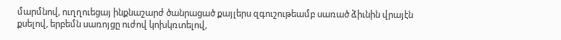մարմնով, ուղղուեցայ ինքնաշարժ ծանրացած քայլերս զգուշութեամբ սառած ձիւնին վրայէն քսելով, երբեմն սառոյցը ուժով կոխկռտելով,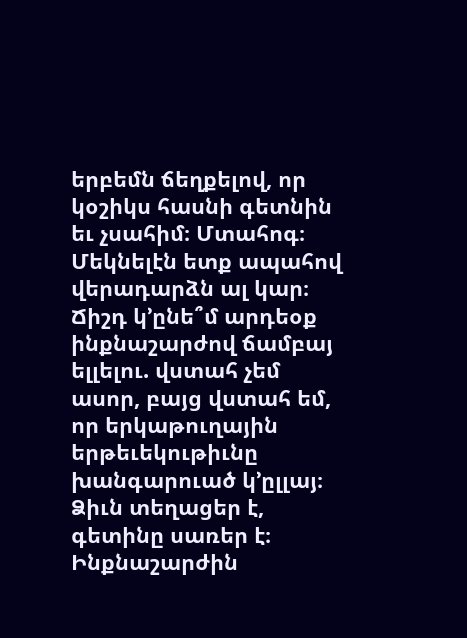երբեմն ճեղքելով, որ կօշիկս հասնի գետնին եւ չսահիմ։ Մտահոգ։ Մեկնելէն ետք ապահով վերադարձն ալ կար։ Ճիշդ կ՚ընե՞մ արդեօք ինքնաշարժով ճամբայ ելլելու. վստահ չեմ ասոր, բայց վստահ եմ, որ երկաթուղային երթեւեկութիւնը խանգարուած կ՚ըլլայ։ Ձիւն տեղացեր է, գետինը սառեր է։
Ինքնաշարժին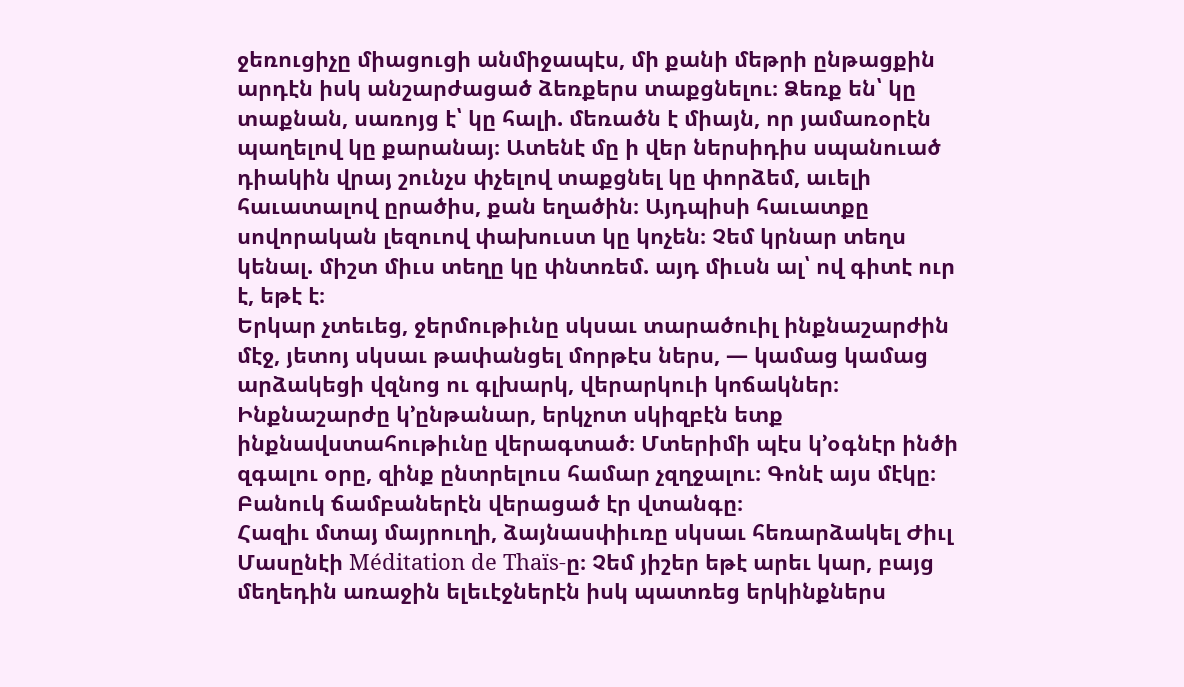ջեռուցիչը միացուցի անմիջապէս, մի քանի մեթրի ընթացքին արդէն իսկ անշարժացած ձեռքերս տաքցնելու։ Ձեռք են՝ կը տաքնան, սառոյց է՝ կը հալի. մեռածն է միայն, որ յամառօրէն պաղելով կը քարանայ։ Ատենէ մը ի վեր ներսիդիս սպանուած դիակին վրայ շունչս փչելով տաքցնել կը փորձեմ, աւելի հաւատալով ըրածիս, քան եղածին։ Այդպիսի հաւատքը սովորական լեզուով փախուստ կը կոչեն։ Չեմ կրնար տեղս կենալ. միշտ միւս տեղը կը փնտռեմ. այդ միւսն ալ՝ ով գիտէ ուր է, եթէ է։
Երկար չտեւեց, ջերմութիւնը սկսաւ տարածուիլ ինքնաշարժին մէջ, յետոյ սկսաւ թափանցել մորթէս ներս, — կամաց կամաց արձակեցի վզնոց ու գլխարկ, վերարկուի կոճակներ։ Ինքնաշարժը կ՚ընթանար, երկչոտ սկիզբէն ետք ինքնավստահութիւնը վերագտած։ Մտերիմի պէս կ՚օգնէր ինծի զգալու օրը, զինք ընտրելուս համար չզղջալու։ Գոնէ այս մէկը։ Բանուկ ճամբաներէն վերացած էր վտանգը։
Հազիւ մտայ մայրուղի, ձայնասփիւռը սկսաւ հեռարձակել Ժիւլ Մասընէի Méditation de Thaïs-ը։ Չեմ յիշեր եթէ արեւ կար, բայց մեղեդին առաջին ելեւէջներէն իսկ պատռեց երկինքներս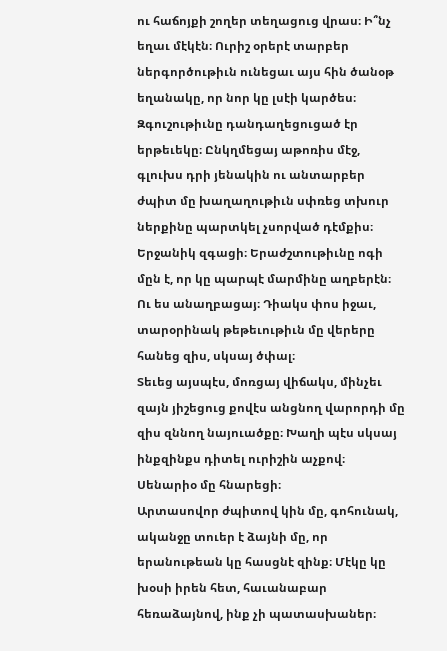ու հաճոյքի շողեր տեղացուց վրաս։ Ի՞նչ եղաւ մէկէն։ Ուրիշ օրերէ տարբեր ներգործութիւն ունեցաւ այս հին ծանօթ եղանակը, որ նոր կը լսէի կարծես։ Զգուշութիւնը դանդաղեցուցած էր երթեւեկը։ Ընկղմեցայ աթոռիս մէջ, գլուխս դրի յենակին ու անտարբեր ժպիտ մը խաղաղութիւն սփռեց տխուր ներքինը պարտկել չսորված դէմքիս։ Երջանիկ զգացի։ Երաժշտութիւնը ոգի մըն է, որ կը պարպէ մարմինը աղբերէն։ Ու ես անաղբացայ։ Դիակս փոս իջաւ, տարօրինակ թեթեւութիւն մը վերերը հանեց զիս, սկսայ ծփալ։
Տեւեց այսպէս, մոռցայ վիճակս, մինչեւ զայն յիշեցուց քովէս անցնող վարորդի մը զիս զննող նայուածքը։ Խաղի պէս սկսայ ինքզինքս դիտել ուրիշին աչքով։ Սենարիօ մը հնարեցի։
Արտասովոր ժպիտով կին մը, գոհունակ, ականջը տուեր է ձայնի մը, որ երանութեան կը հասցնէ զինք։ Մէկը կը խօսի իրեն հետ, հաւանաբար հեռաձայնով, ինք չի պատասխաներ։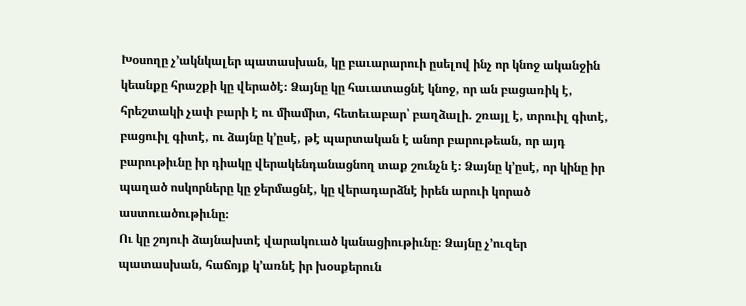Խօսողը չ՚ակնկալեր պատասխան, կը բաւարարուի ըսելով ինչ որ կնոջ ականջին կեանքը հրաշքի կը վերածէ։ Ձայնը կը հաւատացնէ կնոջ, որ ան բացառիկ է, հրեշտակի չափ բարի է ու միամիտ, հետեւաբար՝ բաղձալի. շռայլ է, տրուիլ գիտէ, բացուիլ գիտէ, ու ձայնը կ’ըսէ, թէ պարտական է անոր բարութեան, որ այդ բարութիւնը իր դիակը վերակենդանացնող տաք շունչն է։ Ձայնը կ՚ըսէ, որ կինը իր պաղած ոսկորները կը ջերմացնէ, կը վերադարձնէ իրեն արուի կորած աստուածութիւնը։
Ու կը շոյուի ձայնախտէ վարակուած կանացիութիւնը։ Ձայնը չ՚ուզեր պատասխան, հաճոյք կ՚առնէ իր խօսքերուն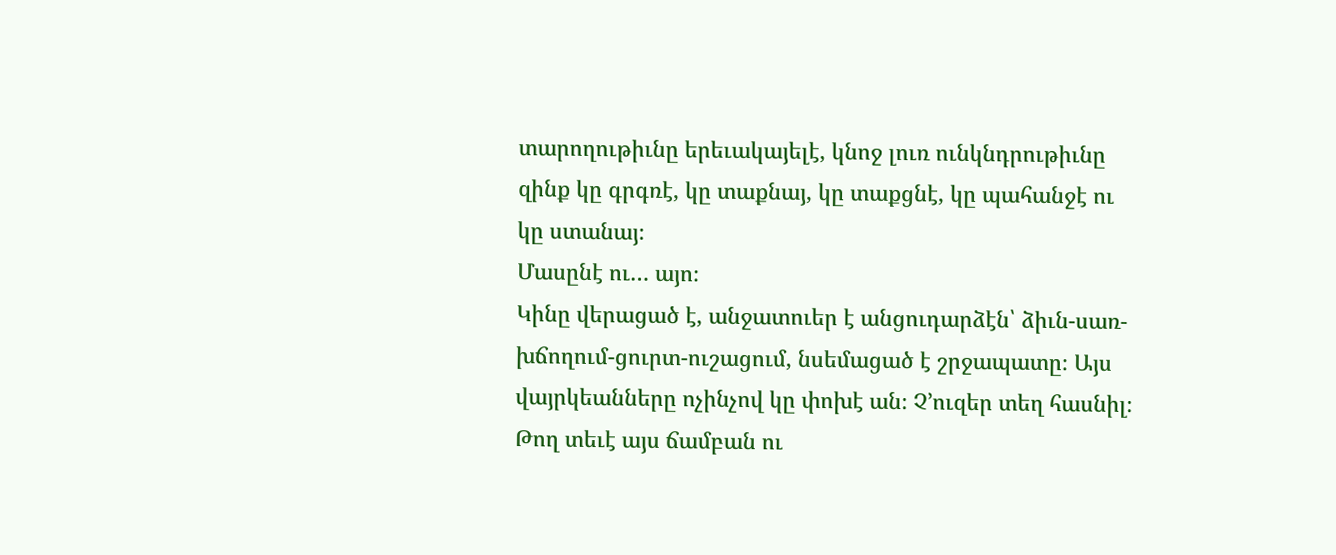տարողութիւնը երեւակայելէ, կնոջ լուռ ունկնդրութիւնը զինք կը գրգռէ, կը տաքնայ, կը տաքցնէ, կը պահանջէ ու կը ստանայ։
Մասընէ ու… այո։
Կինը վերացած է, անջատուեր է անցուդարձէն՝ ձիւն-սառ-խճողում-ցուրտ-ուշացում, նսեմացած է շրջապատը։ Այս վայրկեանները ոչինչով կը փոխէ ան։ Չ՚ուզեր տեղ հասնիլ։ Թող տեւէ այս ճամբան ու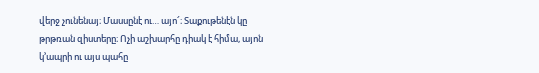վերջ չունենայ։ Մասսընէ ու… այո՜։ Տաքութենէն կը թրթռան զիստերը։ Ոչի աշխարհը դիակ է հիմա, այոն կ՚ապրի ու այս պահը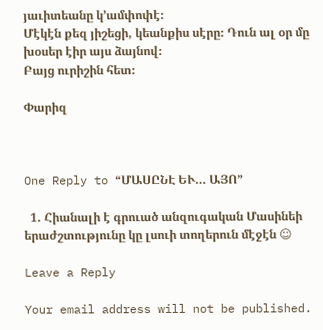յաւիտեանը կ՚ամփոփէ։
Մէկէն քեզ յիշեցի, կեանքիս սէրը։ Դուն ալ օր մը խօսեր էիր այս ձայնով։
Բայց ուրիշին հետ։

Փարիզ



One Reply to “ՄԱՍԸՆԷ ԵՒ… ԱՅՈ”

  1. Հիանալի է գրուած անզուգական Մասինեի երաժշտությունը կը լսուի տողերուն մէջէն ☺

Leave a Reply

Your email address will not be published.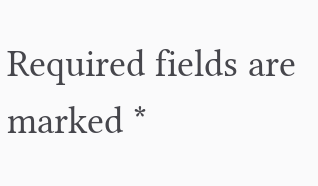Required fields are marked *